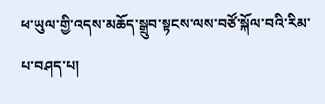ཕ་ཡུལ་གྱི་འདས་མཆོད་སྒྲུབ་སྟངས་ལས་བཙོ་སྐོལ་བའི་རིམ་པ་བཤད་པ།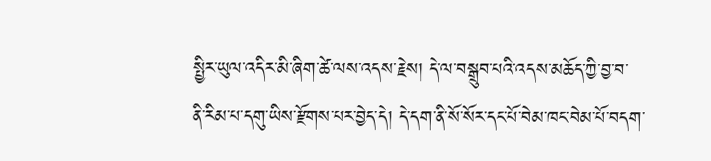སྤྱིར་ཡུལ་འདིར་མི་ཞིག་ཚེ་ལས་འདས་རྗེས། དེ་ལ་བསྒྲུབ་པའི་འདས་མཆོད་ཀྱི་བྱ་བ་
ནི་རིམ་པ་དགུ་ཡིས་རྫོགས་པར་བྱེད་དེ། དེ་དག་ནི་སོ་སོར་དང་པོ་བེམ་ཁང་བེམ་པོ་བདག་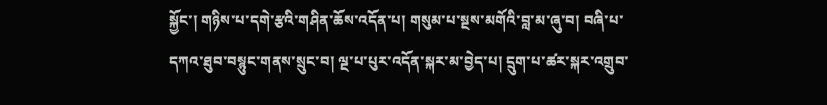སྐྱོང་། གཉིས་པ་དགེ་རྩའི་གཤིན་ཆོས་འདོན་པ། གསུམ་པ་སྔས་མགོའི་བླ་མ་ཞུ་བ། བཞི་པ་དཀའ་ཐུབ་བསྙུང་གནས་སྲུང་བ། ལྔ་པ་པུར་འདོན་སྐར་མ་བྱེད་པ། དྲུག་པ་ཚར་སྐར་འགྲུབ་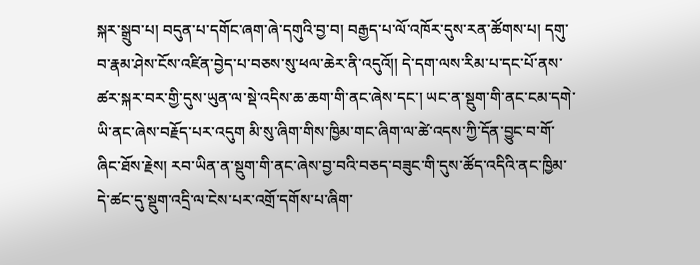སྐར་སྒྲུབ་པ། བདུན་པ་དགོང་ཞག་ཞེ་དགུའི་བྱ་བ། བརྒྱད་པ་ལོ་འཁོར་དུས་རན་ཚོགས་པ། དགུ་བ་རྣམ་ཤེས་ངོས་འཛིན་བྱེད་པ་བཅས་སུ་ཕལ་ཆེར་ནི་འདུའོ།། དེ་དག་ལས་རིམ་པ་དང་པོ་ནས་ཚར་སྐར་བར་གྱི་དུས་ཡུན་ལ་སྡེ་འདིས་ཆ་ཆག་གི་ནང་ཞེས་དང་། ཡང་ན་སྡུག་གི་ནང་ངམ་དགེ་ཡི་ནང་ཞེས་བརྗོད་པར་འདུག མི་སུ་ཞིག་གིས་ཁྱིམ་གང་ཞིག་ལ་ཚེ་འདས་ཀྱི་དོན་བྱུང་བ་གོ་ཞིང་ཐོས་རྗེས། རབ་ཡིན་ན་སྡུག་གི་ནང་ཞེས་བྱ་བའི་བཅད་བཟུང་གི་དུས་ཚོད་འདིའི་ནང་ཁྱིམ་དེ་ཚང་དུ་སྡུག་འདྲི་ལ་ངེས་པར་འགྲོ་དགོས་པ་ཞིག་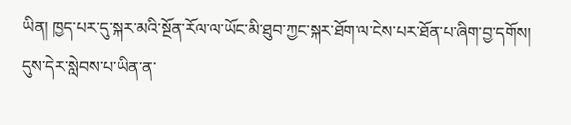ཡིན། ཁྱད་པར་དུ་སྐར་མའི་སྔོན་རོལ་ལ་ཡོང་མི་ཐུབ་ཀྱང་སྐར་ཐོག་ལ་ངེས་པར་ཐོན་པ་ཞིག་བྱ་དགོས། དུས་དེར་སླེབས་པ་ཡིན་ན་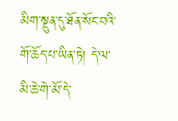མིག་སྔུན་དུ་ཐོན་སོང་བའི་གོ་ཆོད་པ་ཡིན་ཏེ། དེ་ལ་མི་ཆེ་གེ་མོ་དེ་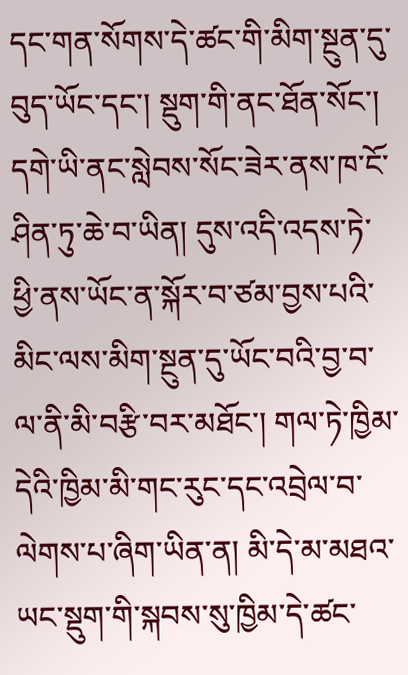དང་གན་སོགས་དེ་ཚང་གི་མིག་སྔུན་དུ་བུད་ཡོང་དང་། སྡུག་གི་ནང་ཐོན་སོང་། དགེ་ཡི་ནང་སླེབས་སོང་ཟེར་ནས་ཁ་ངོ་ཤིན་ཏུ་ཆེ་བ་ཡིན། དུས་འདི་འདས་ཏེ་ཕྱི་ནས་ཡོང་ན་སྐོར་བ་ཙམ་བྱས་པའི་མིང་ལས་མིག་སྔུན་དུ་ཡོང་བའི་བྱ་བ་ལ་ནི་མི་བརྩི་བར་མཐོང་། གལ་ཏེ་ཁྱིམ་དེའི་ཁྱིམ་མི་གང་རུང་དང་འབྲེལ་བ་ལེགས་པ་ཞིག་ཡིན་ན། མི་དེ་མ་མཐའ་ཡང་སྡུག་གི་སྐབས་སུ་ཁྱིམ་དེ་ཚང་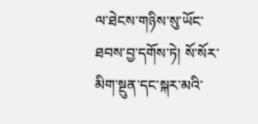ལ་ཐེངས་གཉིས་སུ་ཡོང་ཐབས་བྱ་དགོས་ཏེ། སོ་སོར་མིག་སྔུན་དང་སྐར་མའི་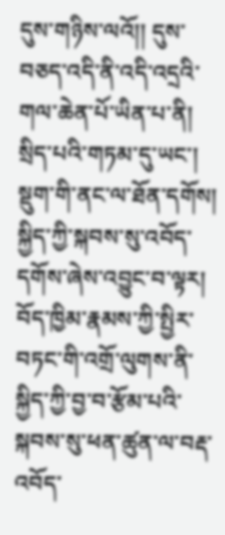དུས་གཉིས་ལའོ།། དུས་བཅད་འདི་ནི་འདི་འདྲའི་གལ་ཆེན་པོ་ཡིན་པ་ནི། སྲིད་པའི་གཏམ་དུ་ཡང་། སྡུག་གི་ནང་ལ་ཐོན་དགོས། སྐྱིད་ཀྱི་སྐབས་སུ་འབོད་དགོས་ཞེས་འབྱུང་བ་ལྟར། བོད་ཁྱིམ་རྣམས་ཀྱི་སྤྱིར་བཏང་གི་འགྲོ་ལུགས་ནི་སྐྱིད་ཀྱི་བྱ་བ་རྩོམ་པའི་སྐབས་སུ་ཕན་ཚུན་ལ་བརྡ་འབོད་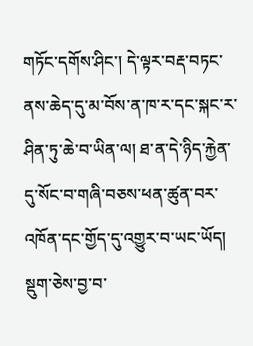གཏོང་དགོས་ཤིང་། དེ་ལྟར་བརྡ་བཏང་ནས་ཆེད་དུ་མ་བོས་ན་ཁ་ར་དང་སྐང་ར་ཤིན་ཏུ་ཆེ་བ་ཡིན་ལ། ཐ་ན་དེ་ཉིད་རྐྱེན་དུ་སོང་བ་གཞི་བཅས་ཕན་ཚུན་བར་འཁོན་དང་གྱོད་དུ་འགྱུར་བ་ཡང་ཡོད། སྡུག་ཅེས་བྱ་བ་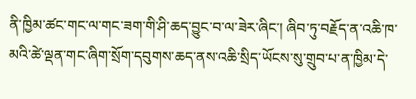ནི་ཁྱིམ་ཚང་གང་ལ་གང་ཟག་གི་ཤི་ཆད་བྱུང་བ་ལ་ཟེར་ཞིང་། ཞིབ་ཏུ་བརྗོད་ན་འཆི་ཁ་མའི་ཚེ་ལྡན་གང་ཞིག་སྲོག་དབུགས་ཆད་ནས་འཆི་སྲིད་ཡོངས་སུ་གྲུབ་པ་ན་ཁྱིམ་དེ་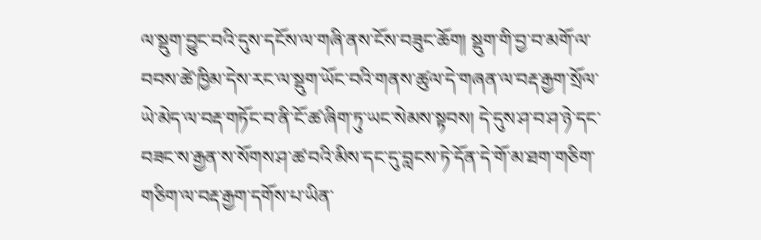ལ་སྡུག་བྱུང་བའི་དུས་དངོས་ལ་གཞི་ནས་ངོས་བཟུང་ཆོག། སྡུག་གི་བྱ་བ་མགོ་ལ་བབས་ཚེ་ཁྱིམ་དེས་རང་ལ་སྡུག་ཡོང་བའི་གནས་ཚུལ་དེ་གཞན་ལ་བརྡ་རྒྱག་སྲོལ་ཡེ་མེད་ལ་བརྡ་གཏོང་བ་ནི་ངོ་ཚ་ཞིག་ཏུ་ཡང་སེམས་སྟབས། དེ་དུས་ཤ་བ་ཤ་ཉེ་དང་བཟང་ས་རྒྱན་ས་སོགས་ཤ་ཚ་བའི་མིས་དང་དུ་བླངས་ཏེ་དོན་དེ་གོ་མ་ཐག་གཅིག་གཅིག་ལ་བརྡ་རྒྱག་དགོས་པ་ཡིན་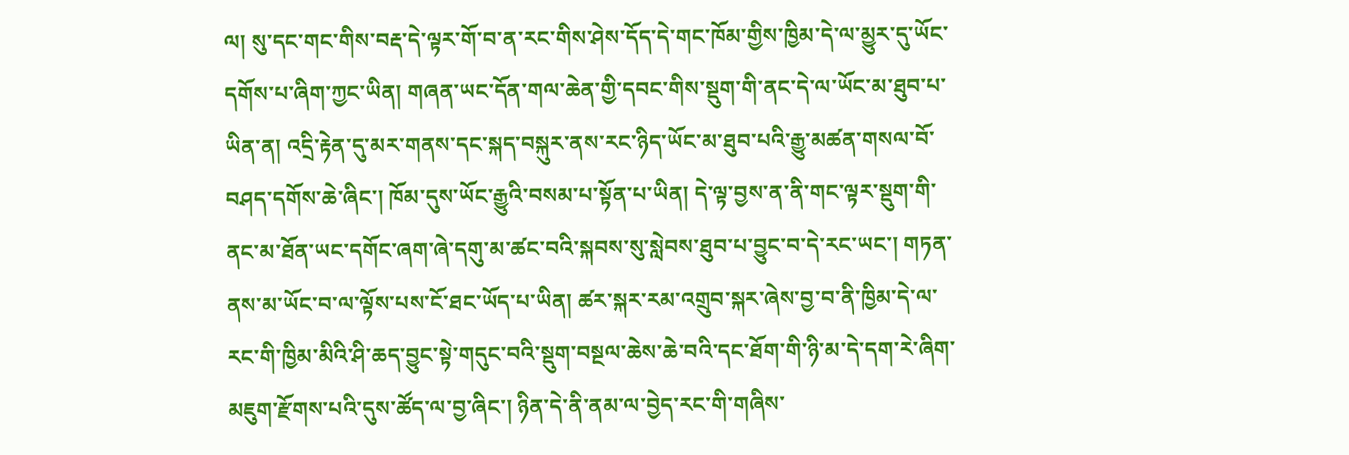ལ། སུ་དང་གང་གིས་བརྡ་དེ་ལྟར་གོ་བ་ན་རང་གིས་ཤེས་དོད་དེ་གང་ཁོམ་གྱིས་ཁྱིམ་དེ་ལ་མྱུར་དུ་ཡོང་དགོས་པ་ཞིག་ཀྱང་ཡིན། གཞན་ཡང་དོན་གལ་ཆེན་གྱི་དབང་གིས་སྡུག་གི་ནང་དེ་ལ་ཡོང་མ་ཐུབ་པ་ཡིན་ན། འདྲི་རྟེན་དུ་མར་གནས་དང་སྐད་བསྐུར་ནས་རང་ཉིད་ཡོང་མ་ཐུབ་པའི་རྒྱུ་མཚན་གསལ་བོ་བཤད་དགོས་ཆེ་ཞིང་། ཁོམ་དུས་ཡོང་རྒྱུའི་བསམ་པ་སྟོན་པ་ཡིན། དེ་ལྟ་བྱས་ན་ནི་གང་ལྟར་སྡུག་གི་ནང་མ་ཐོན་ཡང་དགོང་ཞག་ཞེ་དགུ་མ་ཚང་བའི་སྐབས་སུ་སླེབས་ཐུབ་པ་བྱུང་བ་དེ་རང་ཡང་། གཏན་ནས་མ་ཡོང་བ་ལ་ལྟོས་པས་ངོ་ཐང་ཡོད་པ་ཡིན། ཚར་སྐར་རམ་འགྲུབ་སྐར་ཞེས་བྱ་བ་ནི་ཁྱིམ་དེ་ལ་རང་གི་ཁྱིམ་མིའི་ཤི་ཆད་བྱུང་སྟེ་གདུང་བའི་སྡུག་བསྔལ་ཆེས་ཆེ་བའི་དང་ཐོག་གི་ཉི་མ་དེ་དག་རེ་ཞིག་མཇུག་རྫོགས་པའི་དུས་ཚོད་ལ་བྱ་ཞིང་། ཉིན་དེ་ནི་ནམ་ལ་བྱེད་རང་གི་གཞིས་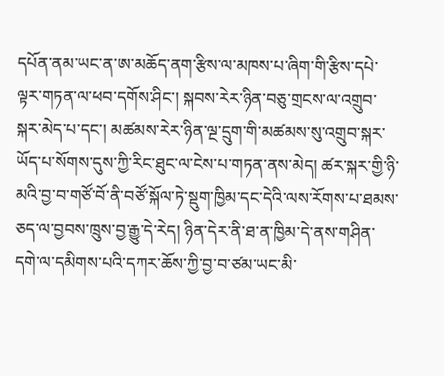དཔོན་ནམ་ཡང་ན་ཨ་མཆོད་ནག་རྩིས་ལ་མཁས་པ་ཞིག་གི་རྩིས་དཔེ་ལྟར་གཏན་ལ་ཕབ་དགོས་ཤིང་། སྐབས་རེར་ཉིན་བཅུ་གྲངས་ལ་འགྲུབ་སྐར་མེད་པ་དང་། མཚམས་རེར་ཉིན་ལྔ་དྲུག་གི་མཚམས་སུ་འགྲུབ་སྐར་ཡོད་པ་སོགས་དུས་ཀྱི་རིང་ཐུང་ལ་ངེས་པ་གཏན་ནས་མེད། ཚར་སྐར་གྱི་ཉི་མའི་བྱ་བ་གཙོ་བོ་ནི་བཙོ་སྐོལ་ཏེ་སྡུག་ཁྱིམ་དང་དེའི་ལས་རོགས་པ་ཐམས་ཅད་ལ་བྱབས་ཁྲུས་བྱ་རྒྱུ་དེ་རེད། ཉིན་དེར་ནི་ཐ་ན་ཁྱིམ་དེ་ནས་གཤིན་དགེ་ལ་དམིགས་པའི་དཀར་ཆོས་ཀྱི་བྱ་བ་ཙམ་ཡང་མི་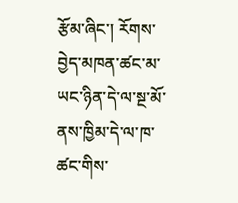རྩོམ་ཞིང་། རོགས་བྱེད་མཁན་ཚང་མ་ཡང་ཉིན་དེ་ལ་སྔ་མོ་ནས་ཁྱིམ་དེ་ལ་ཁ་ཚང་གིས་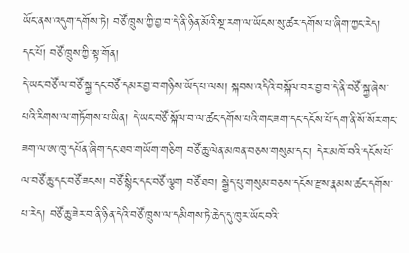ཡོང་ནས་འདུག་དགོས་ཏེ། བཙོ་ཁྲུས་ཀྱི་བྱ་བ་དེ་ནི་ཉིན་མོའི་སྔ་རག་ལ་ཡོངས་སུ་ཚར་དགོས་པ་ཞིག་ཀྱང་རེད།
དང་པོ། བཙོ་ཁྲུས་ཀྱི་སྟ་གོན།
དེ་ཡང་བཙོ་ལ་བཙོ་སྐྱ་དང་བཙོ་དམར་བྱ་བ་གཉིས་ཡོད་པ་ལས། སྐབས་འདིའི་བསྐོལ་བར་བྱ་བ་དེ་ནི་བཙོ་སྐྱ་ཞེས་པའི་རིགས་ལ་གཏོགས་པ་ཡིན། དེ་ཡང་བཙོ་སྐོལ་བ་ལ་ཚང་དགོས་པའི་གང་ཟག་དང་དངོས་པོ་དག་ནི་སོ་སོར་གང་ཟག་ལ་ཨ་ཁུ་དཔོན་ཞིག་དང་ཐབ་གཡོག་གཅིག བཙོ་ཆུ་ལེན་མཁན་བཅས་གསུམ་དང་། དེར་མཁོ་བའི་དངོས་པོ་ལ་བཙོ་ཆུ་དང་བཙོ་ཟངས། བཙོ་སྙིང་དང་བཙོ་ལྕག བཙོ་ཐབ། སྒྱེད་པུ་གསུམ་བཅས་དངོས་རྫས་རྣམས་ཚང་དགོས་པ་རེད། བཙོ་ཆུ་ཟེར་བ་ནི་ཉིན་དེའི་བཙོ་ཁྲུས་ལ་དམིགས་ཏེ་ཆེད་དུ་ཁུར་ཡོང་བའི་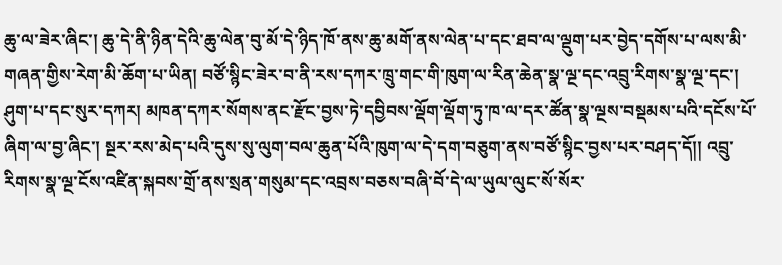ཆུ་ལ་ཟེར་ཞིང་། ཆུ་དེ་ནི་ཉིན་དེའི་ཆུ་ལེན་བུ་མོ་དེ་ཉིད་ཁོ་ནས་ཆུ་མགོ་ནས་ལེན་པ་དང་ཐབ་ལ་ལྡུག་པར་བྱེད་དགོས་པ་ལས་མི་གཞན་གྱིས་རེག་མི་ཆོག་པ་ཡིན། བཙོ་སྙིང་ཟེར་བ་ནི་རས་དཀར་ཁྲུ་གང་གི་ཁུག་ལ་རིན་ཆེན་སྣ་ལྔ་དང་འབྲུ་རིགས་སྣ་ལྔ་དང་། ཤུག་པ་དང་སུར་དཀར། མཁན་དཀར་སོགས་ནང་རྫོང་བྱས་ཏེ་དབྱིབས་ལྡོག་ལྡོག་ཏུ་ཁ་ལ་དར་ཚོན་སྣ་ལྔས་བསྡམས་པའི་དངོས་པོ་ཞིག་ལ་བྱ་ཞིང་། སྔར་རས་མེད་པའི་དུས་སུ་ལུག་བལ་ཆུན་པོའི་ཁུག་ལ་དེ་དག་བཅུག་ནས་བཙོ་སྙིང་བྱས་པར་བཤད་དོ།། འབྲུ་རིགས་སྣ་ལྔ་ངོས་འཛིན་སྐབས་གྲོ་ནས་སྲན་གསུམ་དང་འབྲས་བཅས་བཞི་བོ་དེ་ལ་ཡུལ་ལུང་སོ་སོར་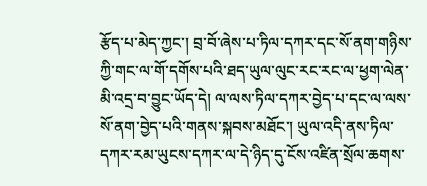རྩོད་པ་མེད་ཀྱང་། བྲ་བོ་ཞེས་པ་ཏིལ་དཀར་དང་སོ་ནག་གཉིས་ཀྱི་གང་ལ་གོ་དགོས་པའི་ཐད་ཡུལ་ལུང་རང་རང་ལ་ཕྱག་ལེན་མི་འདྲ་བ་བྱུང་ཡོད་དེ། ལ་ལས་ཏིལ་དཀར་བྱེད་པ་དང་ལ་ལས་སོ་ནག་བྱེད་པའི་གནས་སྐབས་མཐོང་། ཡུལ་འདི་ནས་ཏིལ་དཀར་རམ་ཡུངས་དཀར་ལ་དེ་ཉིད་དུ་ངོས་འཛིན་སྲོལ་ཆགས་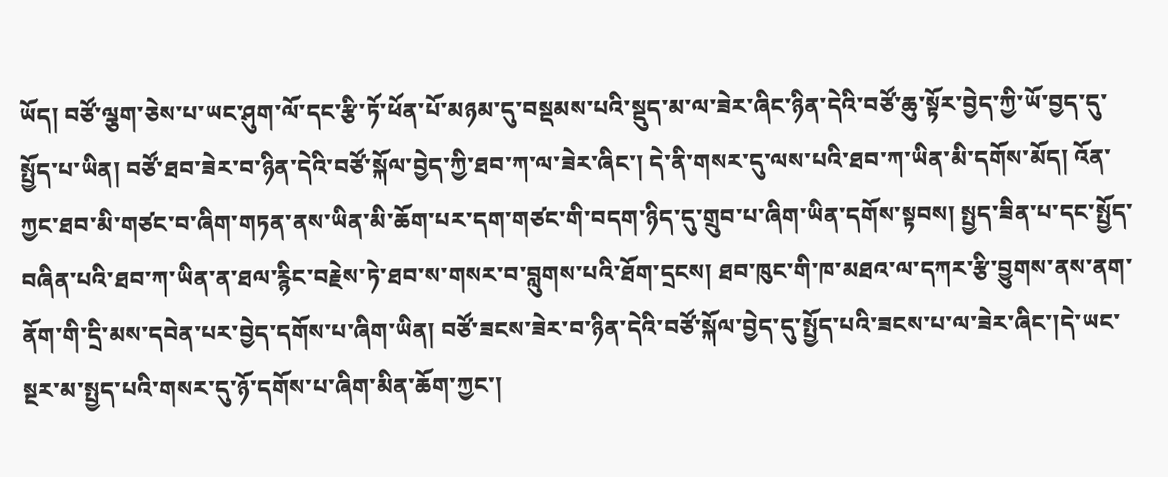ཡོད། བཙོ་ལྕག་ཅེས་པ་ཡང་ཤུག་ལོ་དང་རྩི་ཏོ་ཕོན་པོ་མཉམ་དུ་བསྡམས་པའི་སྡུད་མ་ལ་ཟེར་ཞིང་ཉིན་དེའི་བཙོ་ཆུ་སྟོར་བྱེད་ཀྱི་ཡོ་བྱད་དུ་སྤྱོད་པ་ཡིན། བཙོ་ཐབ་ཟེར་བ་ཉིན་དེའི་བཙོ་སྐོལ་བྱེད་ཀྱི་ཐབ་ཀ་ལ་ཟེར་ཞིང་། དེ་ནི་གསར་དུ་ལས་པའི་ཐབ་ཀ་ཡིན་མི་དགོས་མོད། འོན་ཀྱང་ཐབ་མི་གཙང་བ་ཞིག་གཏན་ནས་ཡིན་མི་ཆོག་པར་དག་གཙང་གི་བདག་ཉིད་དུ་གྲུབ་པ་ཞིག་ཡིན་དགོས་སྟབས། སྤྱད་ཟིན་པ་དང་སྤྱོད་བཞིན་པའི་ཐབ་ཀ་ཡིན་ན་ཐལ་རྙིང་བརྗེས་ཏེ་ཐབ་ས་གསར་བ་བླུགས་པའི་ཐོག་དྲངས། ཐབ་ཁུང་གི་ཁ་མཐའ་ལ་དཀར་རྩི་བྱུགས་ནས་ནག་ནོག་གི་དྲི་མས་དབེན་པར་བྱེད་དགོས་པ་ཞིག་ཡིན། བཙོ་ཟངས་ཟེར་བ་ཉིན་དེའི་བཙོ་སྐོལ་བྱེད་དུ་སྤྱོད་པའི་ཟངས་པ་ལ་ཟེར་ཞིང་།དེ་ཡང་སྔར་མ་སྤྱད་པའི་གསར་དུ་ཉོ་དགོས་པ་ཞིག་མིན་ཆོག་ཀྱང་།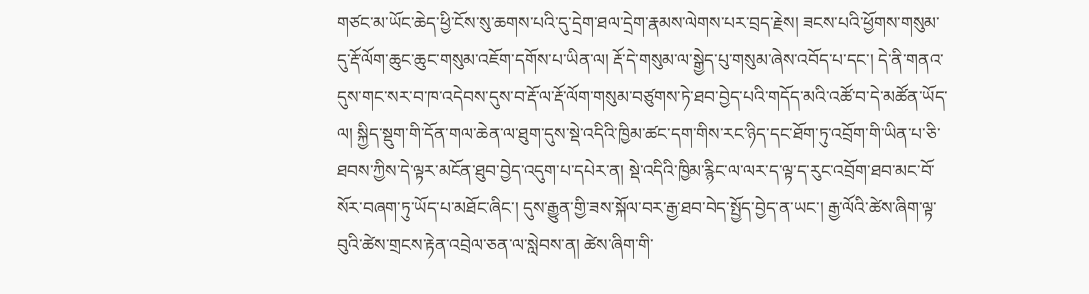གཙང་མ་ཡོང་ཆེད་ཕྱི་ངོས་སུ་ཆགས་པའི་དུ་དྲེག་ཐལ་དྲེག་རྣམས་ལེགས་པར་བྲད་རྗེས། ཟངས་པའི་ཕྱོགས་གསུམ་དུ་རྡོ་ལོག་ཆུང་ཆུང་གསུམ་འཇོག་དགོས་པ་ཡིན་ལ། རྡོ་དེ་གསུམ་ལ་སྒྱེད་པུ་གསུམ་ཞེས་འབོད་པ་དང་། དེ་ནི་གནའ་དུས་གང་སར་བ་ཁ་འདེབས་དུས་བ་རྡོ་ལ་རྡོ་ལོག་གསུམ་བཙུགས་ཏེ་ཐབ་བྱེད་པའི་གདོད་མའི་འཚོ་བ་དེ་མཚོན་ཡོད་ལ། སྐྱིད་སྡུག་གི་དོན་གལ་ཆེན་ལ་ཐུག་དུས་སྡེ་འདིའི་ཁྱིམ་ཚང་དག་གིས་རང་ཉིད་དང་ཐོག་ཏུ་འབྲོག་གི་ཡིན་པ་ཅི་ཐབས་ཀྱིས་དེ་ལྟར་མངོན་ཐུབ་བྱེད་འདུག་པ་དཔེར་ན། སྡེ་འདིའི་ཁྱིམ་རྙིང་ལ་ལར་ད་ལྟ་ད་རུང་འབྲོག་ཐབ་མང་བོ་སོར་བཞག་ཏུ་ཡོད་པ་མཐོང་ཞིང་། དུས་རྒྱུན་གྱི་ཟས་སྐོལ་བར་རྒྱ་ཐབ་བེད་སྤྱོད་བྱེད་ན་ཡང་། རྒྱ་ལོའི་ཚེས་ཞིག་ལྟ་བུའི་ཚེས་གྲངས་རྟེན་འབྲེལ་ཅན་ལ་སླེབས་ན། ཚེས་ཞིག་གི་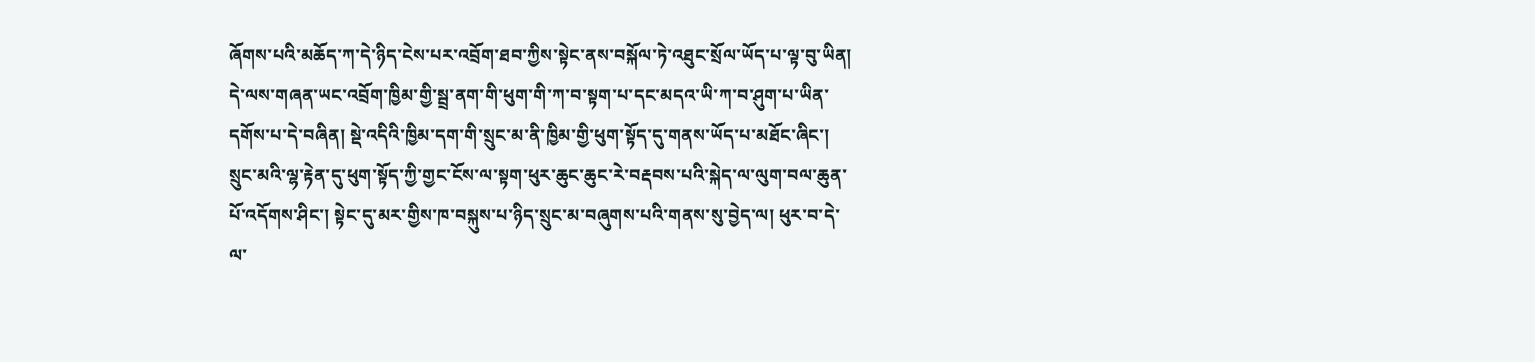ཞོགས་པའི་མཆོད་ཀ་དེ་ཉིད་ངེས་པར་འབྲོག་ཐབ་ཀྱིས་སྟེང་ནས་བསྐོལ་ཏེ་འཐུང་སྲོལ་ཡོད་པ་ལྟ་བུ་ཡིན། དེ་ལས་གཞན་ཡང་འབྲོག་ཁྱིམ་གྱི་སྦྲ་ནག་གི་ཕུག་གི་ཀ་བ་སྟག་པ་དང་མདའ་ཡི་ཀ་བ་ཤུག་པ་ཡིན་དགོས་པ་དེ་བཞིན། སྡེ་འདིའི་ཁྱིམ་དག་གི་སྲུང་མ་ནི་ཁྱིམ་གྱི་ཕུག་སྟོད་དུ་གནས་ཡོད་པ་མཐོང་ཞིང་། སྲུང་མའི་ལྷ་རྟེན་དུ་ཕུག་སྟོད་ཀྱི་གྱང་ངོས་ལ་སྟག་ཕུར་ཆུང་ཆུང་རེ་བརྡབས་པའི་སྐེད་ལ་ལུག་བལ་ཆུན་པོ་འདོགས་ཤིང་། སྟེང་དུ་མར་གྱིས་ཁ་བསྐུས་པ་ཉིད་སྲུང་མ་བཞུགས་པའི་གནས་སུ་བྱེད་ལ། ཕུར་བ་དེ་ལ་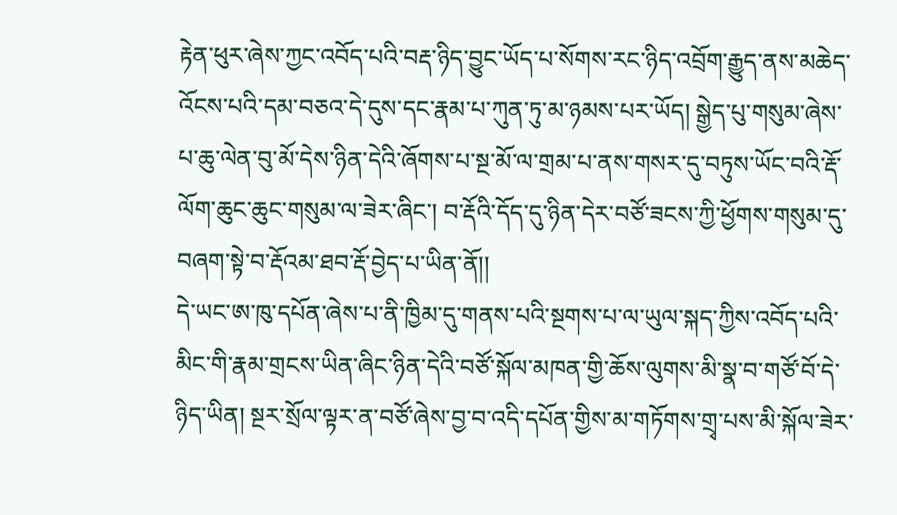རྟེན་ཕུར་ཞེས་ཀྱང་འབོད་པའི་བརྡ་ཉིད་བྱུང་ཡོད་པ་སོགས་རང་ཉིད་འབྲོག་རྒྱུད་ནས་མཆེད་འོངས་པའི་དམ་བཅའ་དེ་དུས་དང་རྣམ་པ་ཀུན་ཏུ་མ་ཉམས་པར་ཡོད། སྒྱེད་པུ་གསུམ་ཞེས་པ་ཆུ་ལེན་བུ་མོ་དེས་ཉིན་དེའི་ཞོགས་པ་སྔ་མོ་ལ་གྲམ་པ་ནས་གསར་དུ་བཏུས་ཡོང་བའི་རྡོ་ལོག་ཆུང་ཆུང་གསུམ་ལ་ཟེར་ཞིང་། བ་རྡོའི་དོད་དུ་ཉིན་དེར་བཙོ་ཟངས་ཀྱི་ཕྱོགས་གསུམ་དུ་བཞག་སྟེ་བ་རྡོའམ་ཐབ་རྡོ་བྱེད་པ་ཡིན་ནོ།།
དེ་ཡང་ཨ་ཁུ་དཔོན་ཞེས་པ་ནི་ཁྱིམ་དུ་གནས་པའི་སྔགས་པ་ལ་ཡུལ་སྐད་ཀྱིས་འབོད་པའི་མིང་གི་རྣམ་གྲངས་ཡིན་ཞིང་ཉིན་དེའི་བཙོ་སྐོལ་མཁན་གྱི་ཆོས་ལུགས་མི་སྣ་བ་གཙོ་བོ་དེ་ཉིད་ཡིན། སྔར་སྲོལ་ལྟར་ན་བཙོ་ཞེས་བྱ་བ་འདི་དཔོན་གྱིས་མ་གཏོགས་གྲྭ་པས་མི་སྐོལ་ཟེར་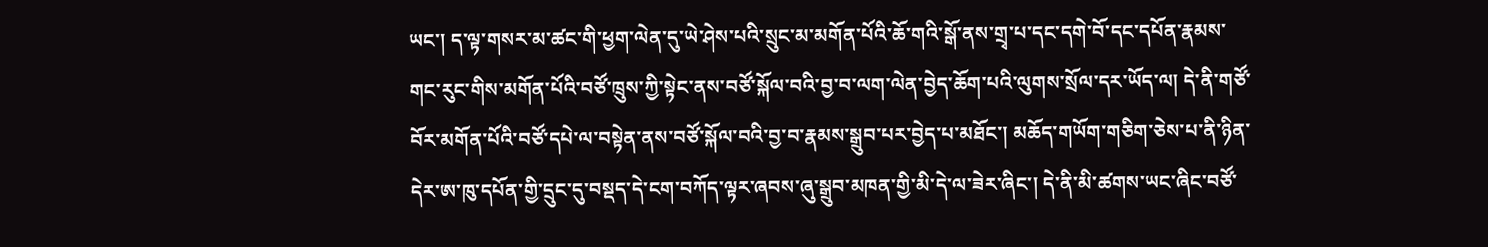ཡང་། ད་ལྟ་གསར་མ་ཚང་གི་ཕྱག་ལེན་དུ་ཡེ་ཤེས་པའི་སྲུང་མ་མགོན་པོའི་ཆོ་གའི་སྒོ་ནས་གྲྭ་པ་དང་དགེ་བོ་དང་དཔོན་རྣམས་གང་རུང་གིས་མགོན་པོའི་བཙོ་ཁྲུས་ཀྱི་སྟེང་ནས་བཙོ་སྐོལ་བའི་བྱ་བ་ལག་ལེན་བྱེད་ཆོག་པའི་ལུགས་སྲོལ་དར་ཡོད་ལ། དེ་ནི་གཙོ་བོར་མགོན་པོའི་བཙོ་དཔེ་ལ་བསྟེན་ནས་བཙོ་སྐོལ་བའི་བྱ་བ་རྣམས་སྒྲུབ་པར་བྱེད་པ་མཐོང་། མཆོད་གཡོག་གཅིག་ཅེས་པ་ནི་ཉིན་དེར་ཨ་ཁུ་དཔོན་གྱི་དྲུང་དུ་བསྡད་དེ་ངག་བཀོད་ལྟར་ཞབས་ཞུ་སྒྲུབ་མཁན་གྱི་མི་དེ་ལ་ཟེར་ཞིང་། དེ་ནི་མི་ཚགས་ཡང་ཞིང་བཙོ་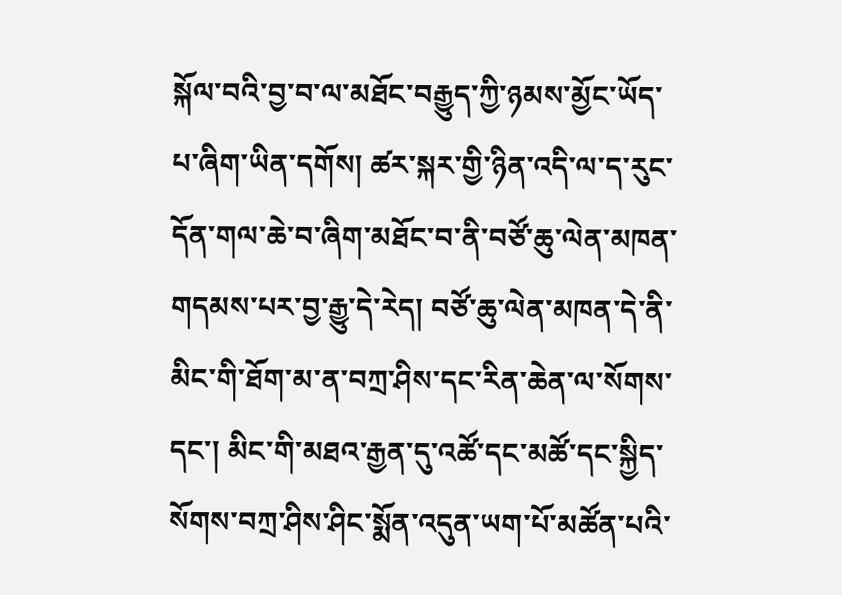སྐོལ་བའི་བྱ་བ་ལ་མཐོང་བརྒྱུད་ཀྱི་ཉམས་མྱོང་ཡོད་པ་ཞིག་ཡིན་དགོས། ཚར་སྐར་གྱི་ཉིན་འདི་ལ་ད་རུང་དོན་གལ་ཆེ་བ་ཞིག་མཐོང་བ་ནི་བཙོ་ཆུ་ལེན་མཁན་གདམས་པར་བྱ་རྒྱུ་དེ་རེད། བཙོ་ཆུ་ལེན་མཁན་དེ་ནི་མིང་གི་ཐོག་མ་ན་བཀྲ་ཤིས་དང་རིན་ཆེན་ལ་སོགས་དང་། མིང་གི་མཐའ་རྒྱན་དུ་འཚོ་དང་མཚོ་དང་སྐྱིད་སོགས་བཀྲ་ཤིས་ཤིང་སྨོན་འདུན་ཡག་པོ་མཚོན་པའི་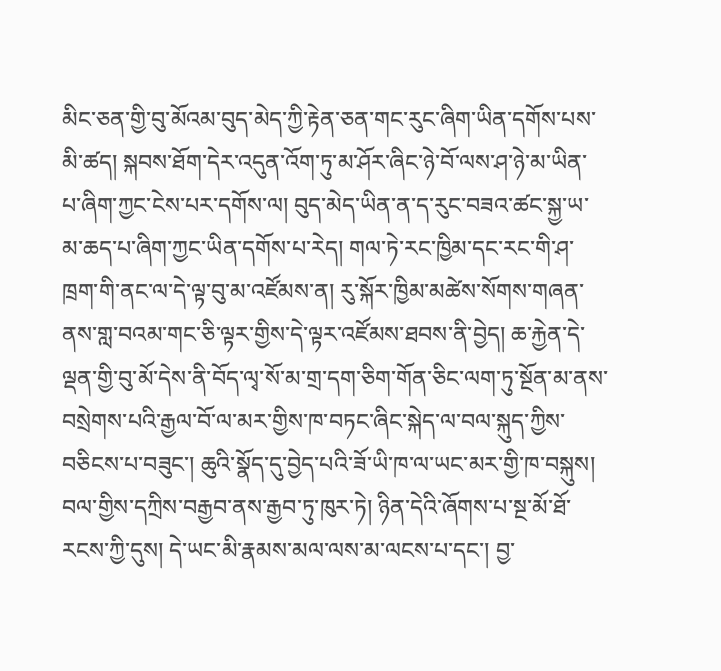མིང་ཅན་གྱི་བུ་མོའམ་བུད་མེད་ཀྱི་རྟེན་ཅན་གང་རུང་ཞིག་ཡིན་དགོས་པས་མི་ཚད། སྐབས་ཐོག་དེར་འདུན་འོག་ཏུ་མ་ཤོར་ཞིང་ཉེ་བོ་ལས་ཤ་ཉེ་མ་ཡིན་པ་ཞིག་ཀྱང་ངེས་པར་དགོས་ལ། བུད་མེད་ཡིན་ན་ད་རུང་བཟའ་ཚང་སྐྱ་ཡ་མ་ཆད་པ་ཞིག་ཀྱང་ཡིན་དགོས་པ་རེད། གལ་ཏེ་རང་ཁྱིམ་དང་རང་གི་ཤ་ཁྲག་གི་ནང་ལ་དེ་ལྟ་བུ་མ་འཛོམས་ན། རུ་སྐོར་ཁྱིམ་མཚེས་སོགས་གཞན་ནས་གླ་བའམ་གང་ཅི་ལྟར་གྱིས་དེ་ལྟར་འཛོམས་ཐབས་ནི་བྱེད། ཆ་རྐྱེན་དེ་ལྡན་གྱི་བུ་མོ་དེས་ནི་བོད་ལྭ་སོ་མ་གྲ་དག་ཅིག་གོན་ཅིང་ལག་ཏུ་སྔོན་མ་ནས་བསྲེགས་པའི་རྒྱལ་བོ་ལ་མར་གྱིས་ཁ་བཏང་ཞིང་སྐེད་ལ་བལ་སྐུད་ཀྱིས་བཅིངས་པ་བཟུང་། ཆུའི་སྣོད་དུ་བྱེད་པའི་ཟོ་ཡི་ཁ་ལ་ཡང་མར་གྱི་ཁ་བསྐུས། བལ་གྱིས་དཀྲིས་བརྒྱབ་ནས་རྒྱབ་ཏུ་ཁུར་ཏེ། ཉིན་དེའི་ཞོགས་པ་སྔ་མོ་ཐོ་རངས་ཀྱི་དུས། དེ་ཡང་མི་རྣམས་མལ་ལས་མ་ལངས་པ་དང་། བྱ་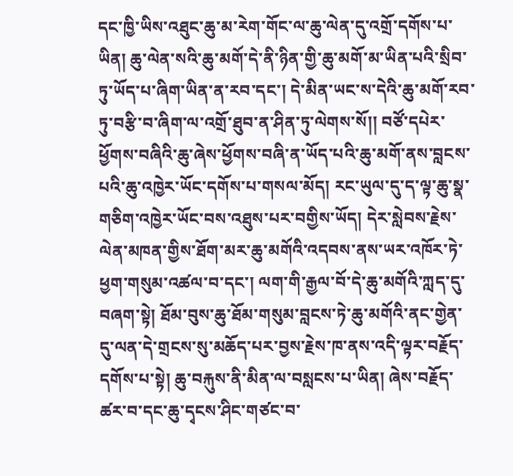དང་ཁྱི་ཡིས་འཐུང་ཆུ་མ་རེག་གོང་ལ་ཆུ་ལེན་དུ་འགྲོ་དགོས་པ་ཡིན། ཆུ་ལེན་སའི་ཆུ་མགོ་དེ་ནི་ཉིན་གྱི་ཆུ་མགོ་མ་ཡིན་པའི་སྲིབ་ཏུ་ཡོད་པ་ཞིག་ཡིན་ན་རབ་དང་། དེ་མིན་ཡང་ས་དེའི་ཆུ་མགོ་རབ་ཏུ་བརྩི་བ་ཞིག་ལ་འགྲོ་ཐུབ་ན་ཤིན་ཏུ་ལེགས་སོ།། བཙོ་དཔེར་ཕྱོགས་བཞིའི་ཆུ་ཞེས་ཕྱོགས་བཞི་ན་ཡོད་པའི་ཆུ་མགོ་ནས་བླངས་པའི་ཆུ་འཁྱེར་ཡོང་དགོས་པ་གསལ་མོད། རང་ཡུལ་དུ་ད་ལྟ་ཆུ་སྣ་གཅིག་འཁྱེར་ཡོང་བས་འཐུས་པར་བགྱིས་ཡོད། དེར་སླེབས་རྗེས་ལེན་མཁན་གྱིས་ཐོག་མར་ཆུ་མགོའི་འདབས་ནས་ཡར་འཁོར་ཏེ་ཕྱག་གསུམ་འཚལ་བ་དང་། ལག་གི་རྒྱལ་བོ་དེ་ཆུ་མགོའི་ཀླད་དུ་བཞག་སྟེ། ཐོམ་བུས་ཆུ་ཐོམ་གསུམ་བླངས་ཏེ་ཆུ་མགོའི་ནང་གྱེན་དུ་ལན་དེ་གྲངས་སུ་མཆོད་པར་བྱས་རྗེས་ཁ་ནས་འདི་ལྟར་བརྗོད་དགོས་པ་སྟེ། ཆུ་བརྐུས་ནི་མིན་ལ་བསླངས་པ་ཡིན། ཞེས་བརྗོད་ཚར་བ་དང་ཆུ་དྭངས་ཤིང་གཙང་བ་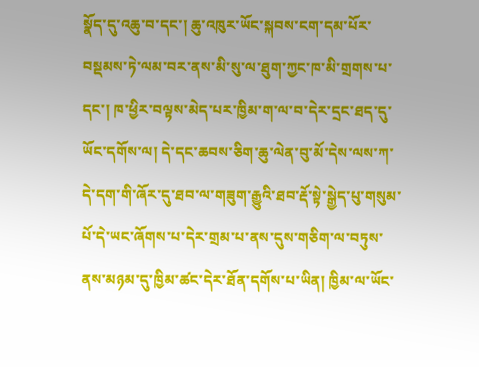སྣོད་དུ་འཆུ་བ་དང་། ཆུ་འཁུར་ཡོང་སྐབས་ངག་དམ་པོར་བསྡམས་ཏེ་ལམ་བར་ནས་མི་སུ་ལ་ཐུག་ཀྱང་ཁ་མི་གྲགས་པ་དང་། ཁ་ཕྱིར་བལྟས་མེད་པར་ཁྱིམ་ག་ལ་བ་དེར་དྲང་ཐད་དུ་ཡོང་དགོས་ལ། དེ་དང་ཆབས་ཅིག་ཆུ་ལེན་བུ་མོ་དེས་ལས་ཀ་དེ་དག་གི་ཞོར་དུ་ཐབ་ལ་གཟུག་རྒྱུའི་ཐབ་རྡོ་སྟེ་སྒྱེད་པུ་གསུམ་པོ་དེ་ཡང་ཞོགས་པ་དེར་གྲམ་པ་ནས་དུས་གཅིག་ལ་བཏུས་ནས་མཉམ་དུ་ཁྱིམ་ཚང་དེར་ཐོན་དགོས་པ་ཡིན། ཁྱིམ་ལ་ཡོང་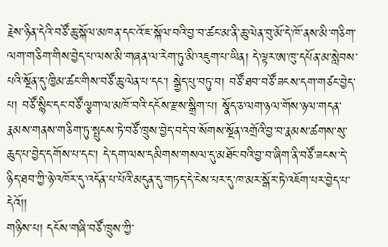རྗེས་ཉིན་དེའི་བཙོ་ཆུ་སྐོལ་མཁན་དང་འོ་ཇ་སྐོལ་བའི་བྱ་བ་ཚང་མ་ནི་ཆུ་ལེན་བུ་མོ་དེ་ཁོ་ནས་མི་གཅིག་ལག་གཅིག་གིས་བྱེད་པ་ལས་མི་གཞན་ལ་རེག་ཏུ་མི་འཇུག་པ་ཡིན། དེ་ལྟར་ཨ་ཁུ་དཔོན་མ་སླེབས་པའི་སྔོན་དུ་ཁྱིམ་ཚང་གིས་བཙོ་ཆུ་ལེན་པ་དང་། སྒྱེད་པུ་བཏུ་བ། བཙོ་ཐབ་བཙོ་ཟངས་དག་གཙང་བྱེད་པ། བཙོ་སྙིང་དང་བཙོ་ལྕག་ལ་མཁོ་བའི་དངོས་རྫས་སྒྲིག་པ། སྣོད་ཅ་ལག་ཉལ་གོས་ཉལ་གདན་རྣམས་གནས་གཅིག་ཏུ་སྤུངས་ཏེ་བཙོ་ཁྲུས་བྱེད་བདེ་བ་སོགས་སྔོན་འགྲོའི་བྱ་བ་རྣམས་ཚགས་སུ་ཆུད་པ་བྱེད་དགོས་པ་དང་། དེ་དག་ལས་དམིགས་གསལ་དུ་མཐོང་བའི་བྱ་བ་ཞིག་ནི་བཙོ་ཟངས་དེ་ཉིད་ཐབ་ཀྱི་ཉེ་འཁོར་དུ་འདོན་པ་པོའི་མདུན་དུ་གཏད་དེ་ངེས་པར་དུ་ཁ་མར་སྒོར་ཏེ་འཇོག་པར་བྱེད་པ་དེའོ།།
གཉིས་པ། དངོས་གཞི་བཙོ་ཁྲུས་ཀྱི་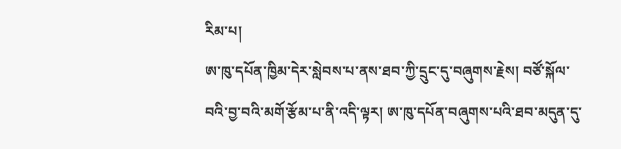རིམ་པ།
ཨ་ཁུ་དཔོན་ཁྱིམ་དེར་སླེབས་པ་ནས་ཐབ་ཀྱི་དྲུང་དུ་བཞུགས་རྗེས། བཙོ་སྐོལ་བའི་བྱ་བའི་མགོ་རྩོམ་པ་ནི་འདི་ལྟར། ཨ་ཁུ་དཔོན་བཞུགས་པའི་ཐབ་མདུན་དུ་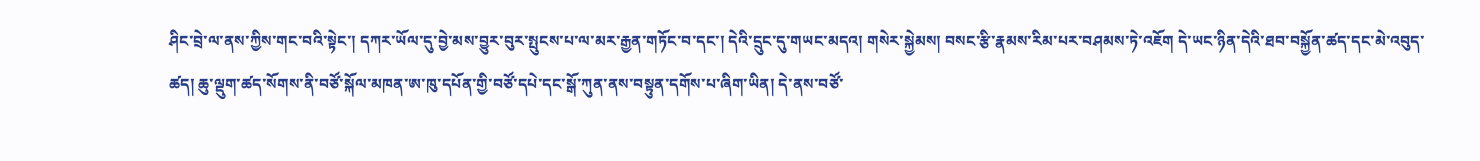ཤིང་བྲེ་ལ་ནས་ཀྱིས་གང་བའི་སྟེང་། དཀར་ཡོལ་དུ་བྱེ་མས་བྱུར་བུར་སྤུངས་པ་ལ་མར་རྒྱན་གཏོང་བ་དང་། དེའི་དྲུང་དུ་གཡང་མདའ། གསེར་སྐྱེམས། བསང་རྩི་རྣམས་རིམ་པར་བཤམས་ཏེ་འཇོག དེ་ཡང་ཉིན་དེའི་ཐབ་བསྐྱོན་ཚད་དང་མེ་འབུད་ཚད། ཆུ་ལྡུག་ཚད་སོགས་ནི་བཙོ་སྐོལ་མཁན་ཨ་ཁུ་དཔོན་གྱི་བཙོ་དཔེ་དང་སྒོ་ཀུན་ནས་བསྟུན་དགོས་པ་ཞིག་ཡིན། དེ་ནས་བཙོ་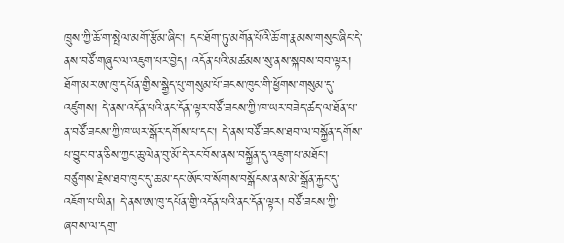ཁྲུས་ཀྱི་ཆོ་ག་སྤེལ་མགོ་རྩོམ་ཞིང་། དང་ཐོག་ཏུ་མགོན་པོའི་ཆོ་ག་རྣམས་གསུང་ཞིང་དེ་ནས་བཙོ་གཞུང་ལ་འཇུག་པར་བྱེད། འདོན་པའི་མཚམས་སུ་ནས་སྐབས་བབ་ལྟར། ཐོག་མར་ཨ་ཁུ་དཔོན་གྱིས་སྒྱེད་པུ་གསུམ་པོ་ཟངས་ཁུང་གི་ཕྱོགས་གསུམ་དུ་འཛུགས། དེ་ནས་འདོན་པའི་ནང་དོན་ལྟར་བཙོ་ཟངས་ཀྱི་ཁ་ཡར་བཟེད་ཚད་ལ་ཐོན་པ་ན་བཙོ་ཟངས་ཀྱི་ཁ་ཡར་སྒོར་དགོས་པ་དང་། དེ་ནས་བཙོ་ཟངས་ཐབ་ལ་བསྐྱོན་དགོས་པ་བྱུང་བ་ན་ཅིས་ཀྱང་ཆུ་ལེན་བུ་མོ་དེ་རང་བོས་ནས་བསྐྱོན་དུ་འཇུག་པ་མཐོང་། བཙུགས་རྗེས་ཐབ་ཁུང་དུ་ཆ་མ་དང་ཨོང་བ་སོགས་བསྒོངས་ནས་མེ་སྒྲོན་རྐྱང་དུ་འཇོག་པ་ཡིན། དེ་ནས་ཨ་ཁུ་དཔོན་གྱི་འདོན་པའི་ནང་དོན་ལྟར། བཙོ་ཟངས་ཀྱི་ཞབས་ལ་དགྲ་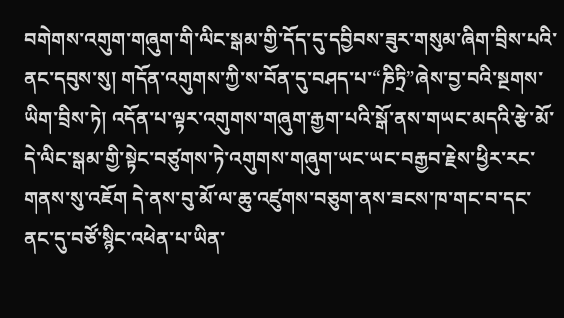བགེགས་འགུག་གཞུག་གི་ལིང་སྒམ་གྱི་དོད་དུ་དབྱིབས་ཟུར་གསུམ་ཞིག་བྲིས་པའི་ནང་དབུས་སུ། གདོན་འགུགས་ཀྱི་ས་བོན་དུ་བཤད་པ་“ཎིཏྲི”ཞེས་བྱ་བའི་སྔགས་ཡིག་བྲིས་ཏེ། འདོན་པ་ལྟར་འགུགས་གཞུག་རྒྱག་པའི་སྒོ་ནས་གཡང་མདའི་རྩེ་མོ་དེ་ལིང་སྒམ་གྱི་སྟེང་བཙུགས་ཏེ་འགུགས་གཞུག་ཡང་ཡང་བརྒྱབ་རྗེས་ཕྱིར་རང་གནས་སུ་འཇོག དེ་ནས་བུ་མོ་ལ་ཆུ་འཛུགས་བཅུག་ནས་ཟངས་ཁ་གང་བ་དང་ནང་དུ་བཙོ་སྙིང་འཕེན་པ་ཡིན་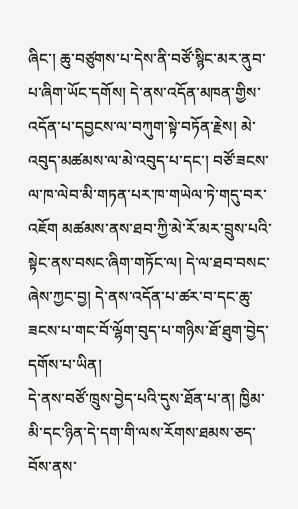ཞིང་། ཆུ་བཙུགས་པ་དེས་ནི་བཙོ་སྙིང་མར་ནུབ་པ་ཞིག་ཡོང་དགོས། དེ་ནས་འདོན་མཁན་གྱིས་འདོན་པ་དབྱངས་ལ་བཀུག་སྟེ་བཏོན་རྗེས། མེ་འབུད་མཚམས་ལ་མེ་འབུད་པ་དང་། བཙོ་ཟངས་ལ་ཁ་ལེབ་མི་གཏན་པར་ཁ་གཡེལ་ཏེ་གདུ་བར་འཇོག མཚམས་ནས་ཐབ་ཀྱི་མེ་རོ་མར་བྲུས་པའི་སྟེང་ནས་བསང་ཞིག་གཏོང་ལ། དེ་ལ་ཐབ་བསང་ཞེས་ཀྱང་བྱ། དེ་ནས་འདོན་པ་ཚར་བ་དང་ཆུ་ཟངས་པ་གང་བོ་ལྷོག་བུད་པ་གཉིས་ཐོ་ཐུག་བྱེད་དགོས་པ་ཡིན།
དེ་ནས་བཙོ་ཁྲུས་བྱེད་པའི་དུས་ཐོན་པ་ན། ཁྱིམ་མི་དང་ཉིན་དེ་དག་གི་ལས་རོགས་ཐམས་ཅད་བོས་ནས་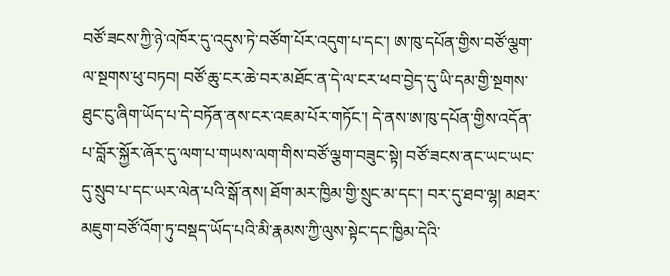བཙོ་ཟངས་ཀྱི་ཉེ་འཁོར་དུ་འདུས་ཏེ་བཙོག་པོར་འདུག་པ་དང་། ཨ་ཁུ་དཔོན་གྱིས་བཙོ་ལྕག་ལ་སྔགས་ཕུ་བཏབ། བཙོ་ཆུ་ངར་ཆེ་བར་མཐོང་ན་དེ་ལ་ངར་ཕབ་བྱེད་དུ་ཡི་དམ་གྱི་སྔགས་ཐུང་ངུ་ཞིག་ཡོད་པ་དེ་བཏོན་ནས་ངར་འཇམ་པོར་གཏོང་། དེ་ནས་ཨ་ཁུ་དཔོན་གྱིས་འདོན་པ་བློར་སྐྱོར་ཞོར་དུ་ལག་པ་གཡས་ལག་གིས་བཙོ་ལྕག་བཟུང་སྟེ། བཙོ་ཟངས་ནང་ཡང་ཡང་དུ་སྲུབ་པ་དང་ཡར་ལེན་པའི་སྒོ་ནས། ཐོག་མར་ཁྱིམ་གྱི་སྲུང་མ་དང་། བར་དུ་ཐབ་ལྷ། མཐར་མཇུག་བཙོ་འོག་ཏུ་བསྡད་ཡོད་པའི་མི་རྣམས་ཀྱི་ལུས་སྟེང་དང་ཁྱིམ་དེའི་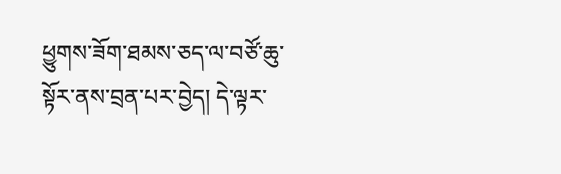ཕྱུགས་ཟོག་ཐམས་ཅད་ལ་བཙོ་ཆུ་སྟོར་ནས་བྲན་པར་བྱེད། དེ་ལྟར་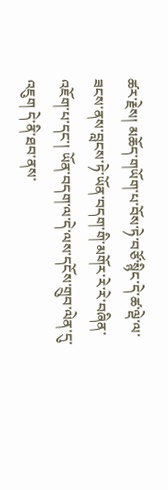ཚར་རྗེས། མཆོད་གཡོག་པ་བོས་ཏེ་བཙོ་སྙིང་དེ་ཚ་ལྡེ་ལ་ཟངས་ནས་བླངས་ཏེ་ཡོན་བདག་གི་མགོར་རེ་རེ་བཞིན་འཇོག་པ་དང་། ཡོན་བདག་ལ་དེ་ལས་དངོས་གྲུབ་ལེན་དུ་འཇུག དེ་ནི་ཐབ་ནས་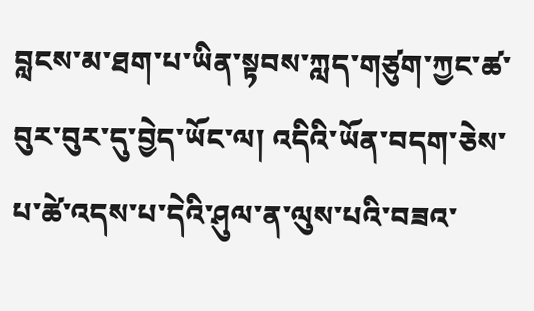བླངས་མ་ཐག་པ་ཡིན་སྟབས་ཀླད་གཙུག་ཀྱང་ཚ་བུར་བུར་དུ་བྱེད་ཡོང་ལ། འདིའི་ཡོན་བདག་ཅེས་པ་ཚེ་འདས་པ་དེའི་ཤུལ་ན་ལུས་པའི་བཟའ་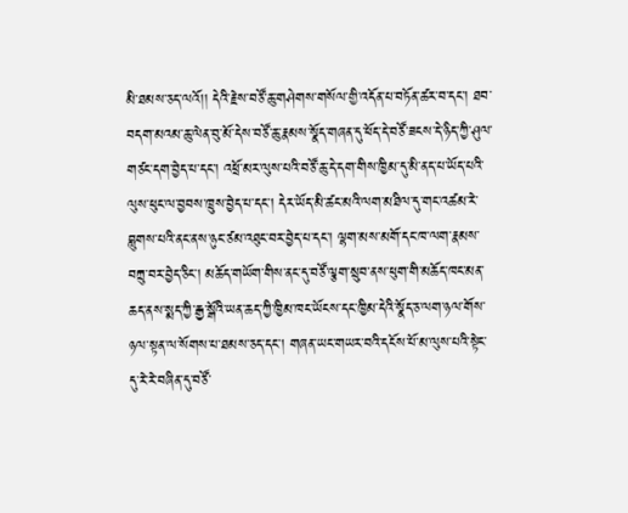མི་ཐམས་ཅད་ལའོ།། དེའི་རྗེས་བཙོ་ཆུ་གཤེགས་གསོལ་གྱི་འདོན་པ་བཏོན་ཚར་བ་དང་། ཐབ་བདག་མའམ་ཆུ་ལེན་བུ་མོ་དེས་བཙོ་ཆུ་རྣམས་སྣོད་གཞན་དུ་ཕོད་དེ་བཙོ་ཟངས་དེ་ཉིད་ཀྱི་ཤུལ་གཙང་དག་བྱེད་པ་དང་། འཕྲོ་མར་ལུས་པའི་བཙོ་ཆུ་དེ་དག་གིས་ཁྱིམ་དུ་མི་ནད་པ་ཡོད་པའི་ལུས་ཕུང་ལ་བྱབས་ཁྲུས་བྱེད་པ་དང་། དེར་ཡོད་མི་ཚང་མའི་ལག་མཐིལ་དུ་གང་འཚམ་རེ་བླུགས་པའི་ནང་ནས་ཉུང་ཙམ་འཐུང་བར་བྱེད་པ་དང་། ལྷག་མས་མགོ་དང་ཁ་ལག་རྣམས་བཀྲུ་བར་བྱེད་ཅིང་། མཆོད་གཡོག་གིས་ནང་དུ་བཙོ་ལྕག་སྲུབ་ནས་ཕུག་གི་མཆོད་ཁང་མན་ཆད་ནས་སྨད་ཀྱི་རྒྱ་སྒོའི་ཡན་ཆད་ཀྱི་ཁྱིམ་ཁང་ཡོངས་དང་ཁྱིམ་དེའི་སྣོད་ཅ་ལག་ཉལ་གོས་ཉལ་སྟན་ལ་སོགས་པ་ཐམས་ཅད་དང་། གཞན་ཡང་གཡར་བའི་དངོས་པོ་མ་ལུས་པའི་སྟེང་དུ་རེ་རེ་བཞིན་དུ་བཙོ་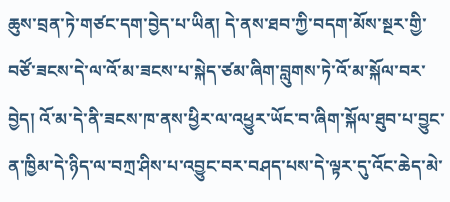ཆུས་བྲན་ཏེ་གཙང་དག་བྱེད་པ་ཡིན། དེ་ནས་ཐབ་ཀྱི་བདག་མོས་སྔར་གྱི་བཙོ་ཟངས་དེ་ལ་འོ་མ་ཟངས་པ་སྐེད་ཙམ་ཞིག་བླུགས་ཏེ་འོ་མ་སྐོལ་བར་བྱེད། འོ་མ་དེ་ནི་ཟངས་ཁ་ནས་ཕྱིར་ལ་འཕྱུར་ཡོང་བ་ཞིག་སྐོལ་ཐུབ་པ་བྱུང་ན་ཁྱིམ་དེ་ཉིད་ལ་བཀྲ་ཤིས་པ་འབྱུང་བར་བཤད་པས་དེ་ལྟར་དུ་འོང་ཆེད་མེ་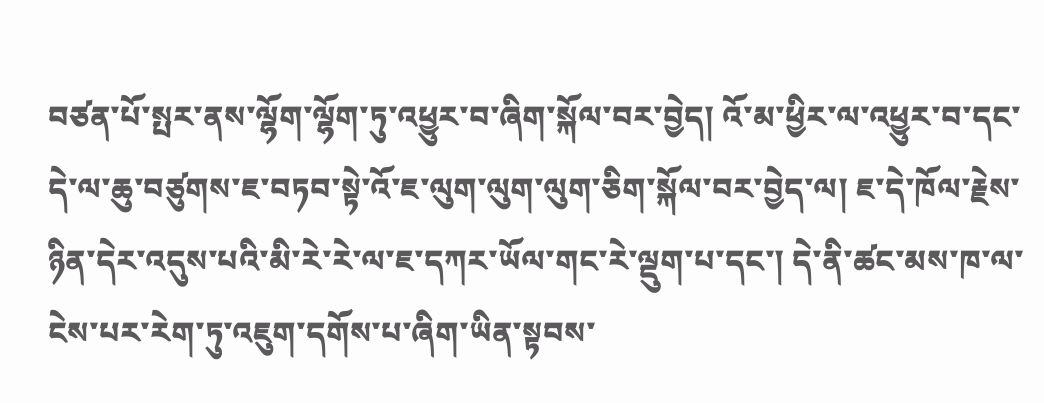བཙན་པོ་སྤར་ནས་ལྷོག་ལྷོག་ཏུ་འཕྱུར་བ་ཞིག་སྐོལ་བར་བྱེད། འོ་མ་ཕྱིར་ལ་འཕྱུར་བ་དང་དེ་ལ་ཆུ་བཙུགས་ཇ་བཏབ་སྟེ་འོ་ཇ་ལུག་ལུག་ལུག་ཅིག་སྐོལ་བར་བྱེད་ལ། ཇ་དེ་ཁོལ་རྗེས་ཉིན་དེར་འདུས་པའི་མི་རེ་རེ་ལ་ཇ་དཀར་ཡོལ་གང་རེ་ལྡུག་པ་དང་། དེ་ནི་ཚང་མས་ཁ་ལ་ངེས་པར་རེག་ཏུ་འཇུག་དགོས་པ་ཞིག་ཡིན་སྟབས་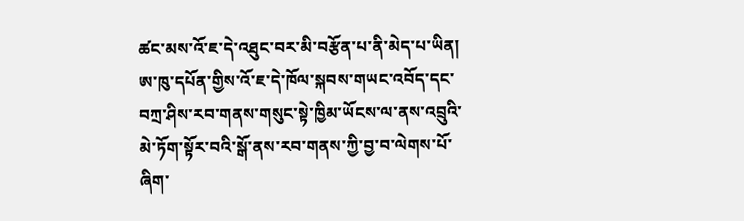ཚང་མས་འོ་ཇ་དེ་འཐུང་བར་མི་བརྩོན་པ་ནི་མེད་པ་ཡིན། ཨ་ཁུ་དཔོན་གྱིས་འོ་ཇ་དེ་ཁོལ་སྐབས་གཡང་འབོད་དང་བཀྲ་ཤིས་རབ་གནས་གསུང་སྟེ་ཁྱིམ་ཡོངས་ལ་ནས་འབྲུའི་མེ་ཏོག་སྟོར་བའི་སྒོ་ནས་རབ་གནས་ཀྱི་བྱ་བ་ལེགས་པོ་ཞིག་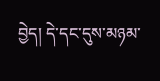བྱེད། དེ་དང་དུས་མཉམ་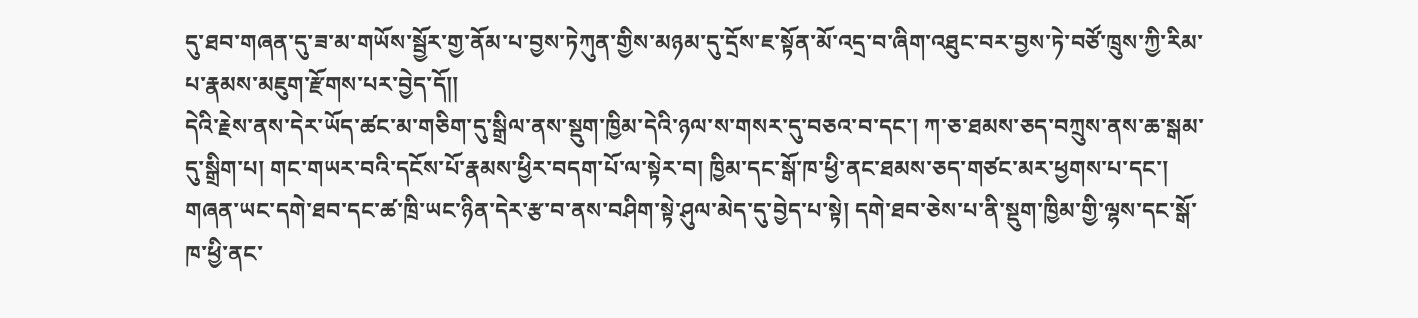དུ་ཐབ་གཞན་དུ་ཟ་མ་གཡོས་སྦྱོར་གྱ་ནོམ་པ་བྱས་ཏེཀུན་གྱིས་མཉམ་དུ་དྲོས་ཇ་སྟོན་མོ་འདྲ་བ་ཞིག་འཐུང་བར་བྱས་ཏེ་བཙོ་ཁྲུས་ཀྱི་རིམ་པ་རྣམས་མཇུག་རྫོགས་པར་བྱེད་དོ།།
དེའི་རྗེས་ནས་དེར་ཡོད་ཚང་མ་གཅིག་དུ་སྒྲིལ་ནས་སྡུག་ཁྱིམ་དེའི་ཉལ་ས་གསར་དུ་བཅའ་བ་དང་། ཀ་ཅ་ཐམས་ཅད་བཀྲུས་ནས་ཆ་སྒམ་དུ་སྒྲིག་པ། གང་གཡར་བའི་དངོས་པོ་རྣམས་ཕྱིར་བདག་པོ་ལ་སྟེར་བ། ཁྱིམ་དང་སྒོ་ཁ་ཕྱི་ནང་ཐམས་ཅད་གཙང་མར་ཕྱགས་པ་དང་། གཞན་ཡང་དགེ་ཐབ་དང་ཚ་ཁྲི་ཡང་ཉིན་དེར་རྩ་བ་ནས་བཤིག་སྟེ་ཤུལ་མེད་དུ་བྱེད་པ་སྟེ། དགེ་ཐབ་ཅེས་པ་ནི་སྡུག་ཁྱིམ་གྱི་ལྷས་དང་སྒོ་ཁ་ཕྱི་ནང་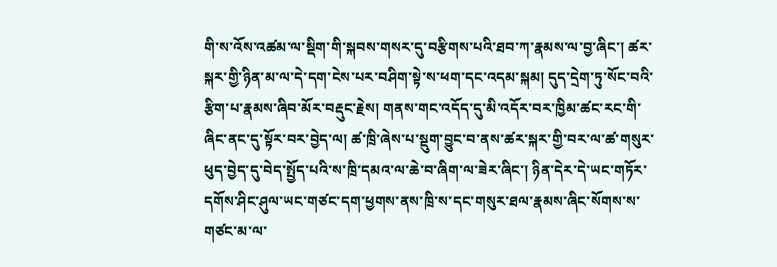གི་ས་འོས་འཚམ་ལ་སྡིག་གི་སྐབས་གསར་དུ་བརྩིགས་པའི་ཐབ་ཀ་རྣམས་ལ་བྱ་ཞིང་། ཚར་སྐར་གྱི་ཉིན་མ་ལ་དེ་དག་ངེས་པར་བཤིག་སྟེ་ས་ཕག་དང་འདམ་སྐམ། དུད་དྲེག་ཏུ་སོང་བའི་རྩིག་པ་རྣམས་ཞིབ་མོར་བརྡུང་རྗེས། གནས་གང་འདོད་དུ་མི་འདོར་བར་ཁྱིམ་ཚང་རང་གི་ཞིང་ནང་དུ་སྟོར་བར་བྱེད་ལ། ཚ་ཁྲི་ཞེས་པ་སྡུག་བྱུང་བ་ནས་ཚར་སྐར་གྱི་བར་ལ་ཚ་གསུར་ཕུད་བྱེད་དུ་བེད་སྤྱོད་པའི་ས་ཁྲི་དམའ་ལ་ཆེ་བ་ཞིག་ལ་ཟེར་ཞིང་། ཉིན་དེར་དེ་ཡང་གཏོར་དགོས་ཤིང་ཤུལ་ཡང་གཙང་དག་ཕྱགས་ནས་ཁྲི་ས་དང་གསུར་ཐལ་རྣམས་ཞིང་སོགས་ས་གཙང་མ་ལ་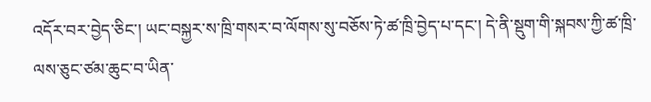འདོར་བར་བྱེད་ཅིང་། ཡང་བསྐྱར་ས་ཁྲི་གསར་བ་ལོགས་སུ་བཅོས་ཏེ་ཚ་ཁྲི་བྱེད་པ་དང་། དེ་ནི་སྡུག་གི་སྐབས་ཀྱི་ཚ་ཁྲི་ལས་ཅུང་ཙམ་ཆུང་བ་ཡིན་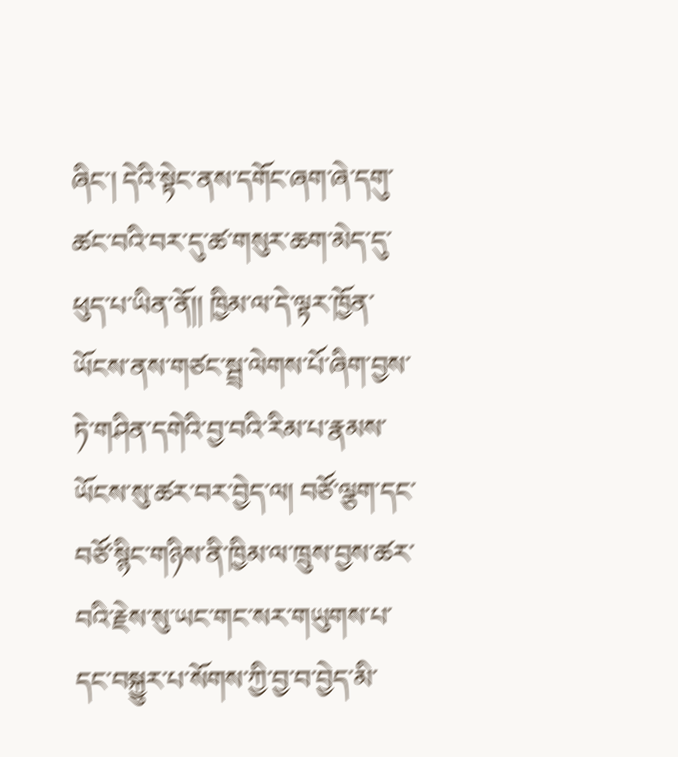ཞིང་། དེའི་སྟེང་ནས་དགོང་ཞག་ཞེ་དགུ་ཚང་བའི་བར་དུ་ཚ་གསུར་ཆག་མེད་དུ་ཕུད་པ་ཡིན་ནོ།། ཁྱིམ་ལ་དེ་ལྟར་ཁྱོན་ཡོངས་ནས་གཙང་སྦྲ་ལེགས་པོ་ཞིག་བྱས་ཏེ་གཤིན་དགེའི་བྱ་བའི་རིམ་པ་རྣམས་ཡོངས་སུ་ཚར་བར་བྱེད་ལ། བཙོ་ལྕག་དང་བཙོ་སྙིང་གཉིས་ནི་ཁྱིམ་ལ་ཁྲུས་བྱས་ཚར་བའི་རྗེས་སུ་ཡང་གང་སར་གཡུགས་པ་དང་བསྐྱུར་པ་སོགས་ཀྱི་བྱ་བ་བྱེད་མི་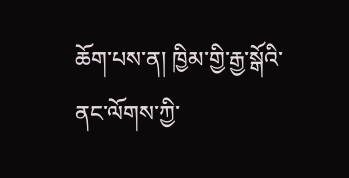ཆོག་པས་ན། ཁྱིམ་གྱི་རྒྱ་སྒོའི་ནང་ལོགས་ཀྱི་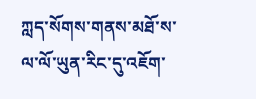ཀླད་སོགས་གནས་མཐོ་ས་ལ་ལོ་ཡུན་རིང་དུ་འཇོག་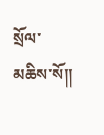སྲོལ་མཆིས་སོ།།